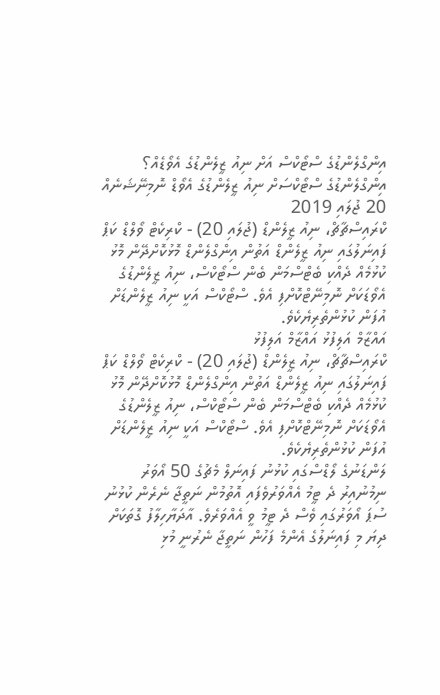އިންގްލެންޑުގެ ސްޓޯކްސް އަށް ނިއު ޒީލެންޑުގެ އެވޯޑެއް؟
އިންގްލެންޑުގެ ސްޓޯކްސަށް ނިއު ޒީލެންޑުގެ އެވޯޑް ނޮމިނޭޝަނެއް
20 ޖުލައި 2019
ކްރައިސްޗާޗް، ނިއު ޒީލެންޑް (ޖުލައި 20) - ކްރިކެޓް ވޯލްޑް ކަޕް ފައިނަލުގައި ނިއު ޒީލެންޑް އަތުން އިންގްލެންޑް މޮޅުކޮށްދޭން މޮޅު ކުޅުމެއް ދެއްކި ބެޓްސްމަން ބެން ސްޓޯކްސް، ނިއު ޒީލެންޑުގެ އެވޯޑަކަށް ނޮމިނޭޓްކޮށްފި އެވެ. ސްޓޯކްސް އަކީ ނިއު ޒީލެންޑަށް އުފަން ކުޅުންތެރިޔެކެވެ.
އައްޒާމް އަލިފުޅު އައްޒާމް އަލިފުޅު
ކްރައިސްޗާޗް، ނިއު ޒީލެންޑް (ޖުލައި 20) - ކްރިކެޓް ވޯލްޑް ކަޕް ފައިނަލުގައި ނިއު ޒީލެންޑް އަތުން އިންގްލެންޑް މޮޅުކޮށްދޭން މޮޅު ކުޅުމެއް ދެއްކި ބެޓްސްމަން ބެން ސްޓޯކްސް، ނިއު ޒީލެންޑުގެ އެވޯޑަކަށް ނޮމިނޭޓްކޮށްފި އެވެ. ސްޓޯކްސް އަކީ ނިއު ޒީލެންޑަށް އުފަން ކުޅުންތެރިޔެކެވެ.
ލަންޑަނުގެ ލޯޑްސްގައި ކުޅުނު ފައިނަލް މެޗުގެ 50 އޯވަރު ނިމުނުއިރު ދެ ޓީމު އެއްވަރުވެފައި އޮތުމުން ނަތީޖާ ނެރެން ކުޅުނު ސުޕަ އޯވަރުގައި ވެސް ދެ ޓީމު ވީ އެއްވަރެވެ. އާދަޔާހިލާފު ގޮތަކަށް ދިޔަ މި ފައިނަލުގެ އެންމެ ފަހުން ނަތީޖާ ނެރުނީ މުޅި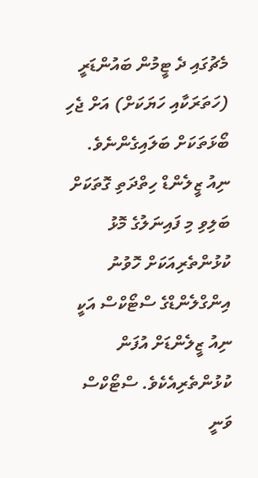މެޗުގައި ދެ ޓީމުން ބައުންޑަރީ (ހަތަރަކާއި ހަޔަކަށް) އަށް ޖެހި ބޯޅަތަކަށް ބަލައިގެންނެވެ. ނިއު ޒީލެންޑް ހިތްދަތި ގޮތަކަށް ބަލިވި މި ފައިނަލުގެ މޮޅު ކުޅުންތެރިއަކަށް ހޮވުނު އިންގްލެންޑްގެ ސްޓޯކްސް އަކީ ނިއު ޒީލެންޑަށް އުފަން ކުޅުންތެރިއެކެވެ. ސްޓޯކްސް ވަނީ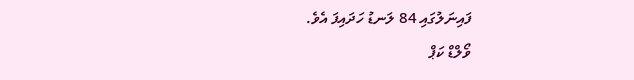ފައިނަލުގައި 84 ލަނޑު ހަދައިފަ އެވެ.
ވޯލްޑް ކަޕް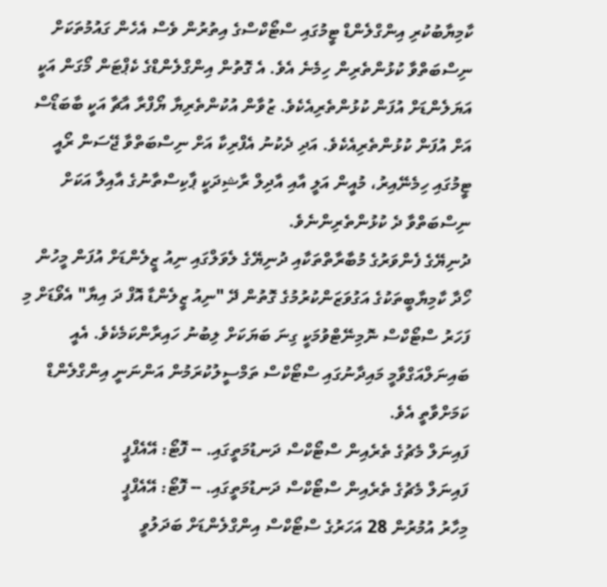ކާމިޔާބުކުރި އިންގްލެންޑް ޓީމުގައި ސްޓޯކްސްގެ އިތުރުން ވެސް އެހެން ގައުމުތަކަށް ނިސްބަތްވާ ކުޅުންތެރިން ހިމެނެ އެވެ. އެ ގޮތުން އިންގްލެންޑްގެ ކެޕްޓަން މޯގަން އަކީ އަޔަލެންޑަށް އުފަން ކުޅުންތެރިއެކެވެ. ޒުވާން އުކުންތެރިޔާ ޔޯފްރާ އާޗާ އަކީ ބާބަޑޯސް އަށް އުފަން ކުޅުންތެރިއެކެވެ. އަދި ދެކުނު އެފްރިކާ އަށް ނިސްބަތްވާ ޖޭސަން ރޯއީ ޓީމުގައި ހިމެނޭއިރު، މުއީން އަލީ އާއި އާދިލް ރާޝިދަކީ ޕާކިސްތާނުގެ އާއިލާ އަކަށް ނިސްބަތްވާ ދެ ކުޅުންތެރިންނެވެ.
ދުނިޔޭގެ ފެންވަރުގެ މުބާރާތްތަކާއި ދުނިޔޭގެ ލެވަލްގައި ނިއު ޒީލެންޑަށް އުފަން މީހުން ހޯދާ ކާމިޔާބީތަކުގެ އަގުވަޒަންކުރުމުގެ ގޮތުން ދޭ "ނިއު ޒީލެންޑާ އޮފް ދަ އިޔާ" އެވޯޑަށް މި ފަހަރު ސްޓޯކްސް ނޮމިނޭޓްވުމަކީ ގިނަ ބަޔަކަށް ލިބުނު ހައިރާންކަމެކެވެ. އެއީ ބައިނަލްއަގްވާމީ މައިދާނުގައި ސްޓޯކްސް ތަމްސީލުކުރަމުން އަންނަނީ އިންގްލެންޑް ކަމަށްވާތީ އެވެ.
ފައިނަލް މެޗުގެ ތެރެއިން ސްޓޯކްސް ދަނޑުމަތީގައި. -- ފޮޓޯ: އޭއެފްޕީ
ފައިނަލް މެޗުގެ ތެރެއިން ސްޓޯކްސް ދަނޑުމަތީގައި. -- ފޮޓޯ: އޭއެފްޕީ
މިހާރު އުމުރުން 28 އަހަރުގެ ސްޓޯކްސް އިންގްލެންޑަށް ބަދަލުވީ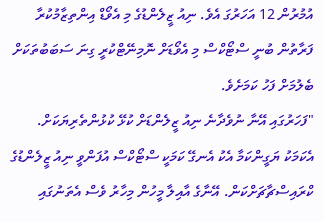އުމުރުން 12 އަހަރުގަ އެވެ. ނިއު ޒީލެންޑުގެ މި އެވޯޑް އިންތިޒާމުކުރާ ފަރާތުން ބުނީ ސްޓޯކްސް މި އެވޯޑަށް ނޮމިނޭޓްކުރީ ގިނަ ސަބަބުތަކަށް ބެލުމަށް ފަހު ކަމަށެވެ.
"ފަހަރުގައި އޭނާ ނުވެދާނެ ނިއު ޒީލެންޑަށް ކުޅޭ ކުޅުންތެރިޔަކަށް. އެކަމަކު ޔަގީންކަމާ އެކު އެނގޭ ކަމަކީ ސްޓޯކްސް އުފަންވީ ނިއު ޒީލެންޑުގެ ކްރައިސްޗާޗަށްކަން. އޭނާގެ އާއިލާ މީހުން މިހާރު ވެސް އެތަނުގައި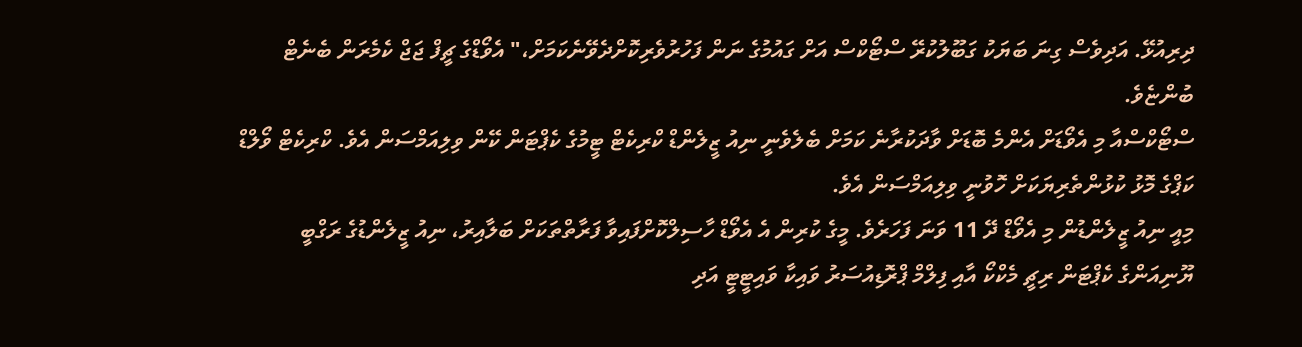ދިރިއުޅޭ. އަދިވެސް ގިނަ ބަޔަކު ގަބޫލުކުރޭ ސްޓޯކްސް އަށް ގައުމުގެ ނަން ފަހުރުވެރިކޮށްދެވޭނެކަމަށް،" އެވޯޑްގެ ޗީފް ޖަޖް ކެމެރަން ބެނެޓް ބުންޏެވެ.
ސްޓޯކްސްއާ މި އެވޯޑަށް އެންމެ ބޮޑަށް ވާދަކުރާނެ ކަމަށް ބެލެވެނީ ނިއު ޒީލެންޑް ކްރިކެޓް ޓީމުގެ ކެޕްޓަން ކޭން ވިލިއަމްސަން އެވެ. ކްރިކެޓް ވޯލްޑް ކަޕްގެ މޮޅު ކުޅުންތެރިޔަކަށް ހޮވުނީ ވިލިއަމްސަން އެވެ.
މިއީ ނިއު ޒީލެންޑުން މި އެވޯޑް ދޭ 11 ވަނަ ފަހަރެވެ. މީގެ ކުރިން އެ އެވޯޑް ހާސިލްކޮށްފައިވާ ފަރާތްތަކަށް ބަލާއިރު، ނިއު ޒީލެންޑުގެ ރަގްބީ ޔޫނިއަންގެ ކެޕްޓަން ރިޗީ މެކްކޯ އާއި ފިލްމް ޕްރޮޑިއުސަރު ވައިކާ ވައިޓީޓީ އަދި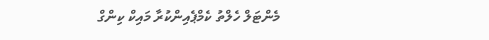މެންޓަލް ހެލްތު ކެމްޕެއިންކުރާ މައިކް ކިންގް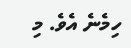ހިމެނެ އެވެ. މި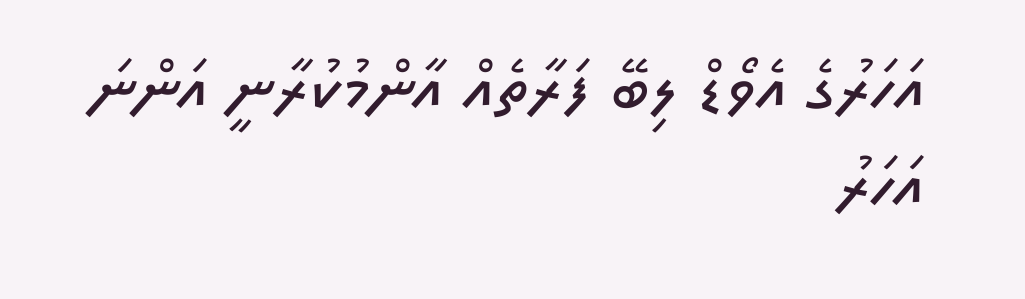އަހަރުގެ އެވޯޑް ލިބޭ ފަރާތެއް އާންމުކުރާނީ އަންނަ އަހަރު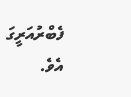ފެބްރުއަރީގަ އެވެ.